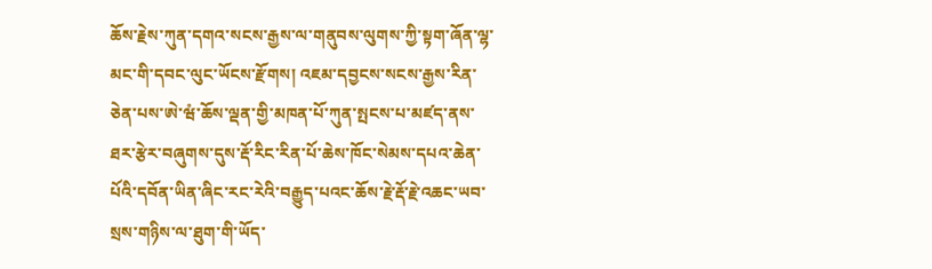ཆོས་རྗེས་ཀུན་དགའ་སངས་རྒྱས་ལ་གནུབས་ལུགས་ཀྱི་སྟག་ཞོན་ལྷ་མང་གི་དབང་ལུང་ཡོངས་རྫོགས། འཇམ་དབྱངས་སངས་རྒྱས་རིན་ཅེན་པས་ཨེ་ཝཾ་ཆོས་ལྡན་གྱི་མཁན་པོ་ཀུན་སྤངས་པ་མཛད་ནས་ཐར་རྩེར་བཞུགས་དུས་རྡོ་རིང་རིན་པོ་ཆེས་ཁོང་སེམས་དཔའ་ཆེན་པོའི་དབོན་ཡིན་ཞིང་རང་རེའི་བརྒྱུད་པའང་ཆོས་རྗེ་རྡོ་རྗེ་འཆང་ཡབ་སྲས་གཉིས་ལ་ཐུག་གི་ཡོད་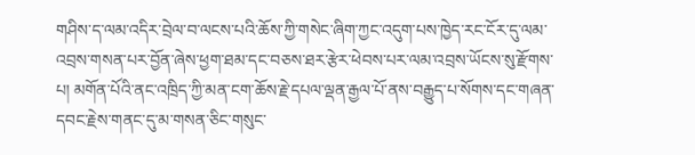གཤིས་ད་ལམ་འདིར་བྲེལ་བ་ལངས་པའི་ཆོས་ཀྱི་གསེང་ཞིག་ཀྱང་འདུག་པས་ཁྱེད་རང་ངོར་དུ་ལམ་འབྲས་གསན་པར་བྱོན་ཞེས་ཕྱག་ཐམ་དང་བཅས་ཐར་རྩེར་ཕེབས་པར་ལམ་འབྲས་ཡོངས་སུ་རྫོགས་པ། མགོན་པོའི་ནང་འཁྲིད་ཀྱི་མན་ངག་ཆོས་རྗེ་དཔལ་ལྡན་རྒྱལ་པོ་ནས་བརྒྱུད་པ་སོགས་དང་གཞན་དབང་རྗེས་གནང་དུ་མ་གསན་ཅིང་གསུང་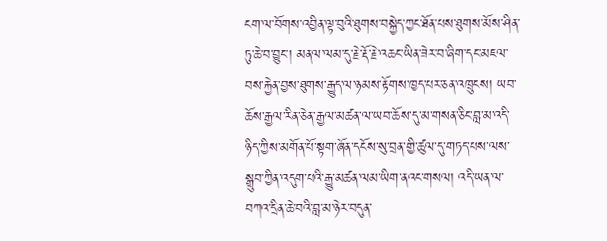ངག་ལ་བོགས་འབྱིན་ལྟ་བུའི་ཐུགས་བསྐྱེད་ཀྱང་ཐོན་པས་ཐུགས་མོས་ཤིན་ཏུ་ཆེ་བ་བྱུང་། མནལ་ལམ་དུ་རྗེ་རྡོ་རྗེ་འཆང་ཡིན་ཟེར་བ་ཞིག་དང་མཇལ་བས་རྐྱེན་བྱས་ཐུགས་རྒྱུད་ལ་ཉམས་རྟོགས་ཁྱད་པར་ཅན་འཁྲུངས། ཡབ་ཆོས་རྒྱལ་རིན་ཅེན་རྒྱལ་མཚན་ལ་ཡབ་ཆོས་དུ་མ་གསན་ཅིང་བླ་མ་འདི་ཉིད་ཀྱིས་མགོན་པོ་སྟག་ཞོན་དངོས་སུ་བྲན་གྱི་ཚུལ་དུ་གཏད་པས་ལས་སྒྲུབ་ཀྱིན་འདུག་པའི་རྒྱུ་མཚན་ལམ་ཡིག་ནའང་གསལ། འདི་ཡན་ལ་བཀའ་དྲིན་ཆེ་བའི་བླ་མ་ཉེར་བདུན་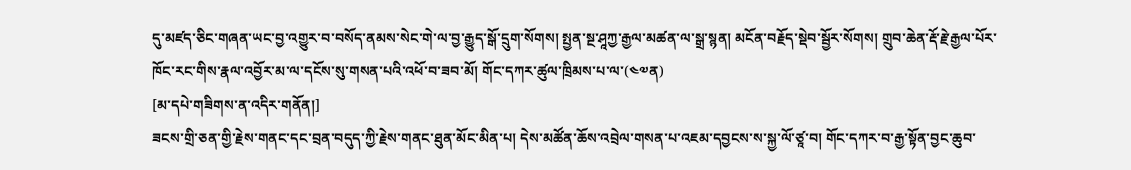དུ་མཛད་ཅིང་གཞན་ཡང་བྱ་འགྱུར་བ་བསོད་ནམས་སེང་གེ་ལ་བྱ་རྒྱུད་སྒོ་དྲུག་སོགས། སྤྱན་སྔ་ཤཱཀྱ་རྒྱལ་མཚན་ལ་སྒྲ་སྙན། མངོན་བརྗོད་སྡེབ་སྦྱོར་སོགས། གྲུབ་ཆེན་རྡོ་རྗེ་རྒྱལ་པོར་ཁོང་རང་གིས་རྣལ་འབྱོར་མ་ལ་དངོས་སུ་གསན་པའི་འཕོ་བ་ཟབ་མོ། གོང་དཀར་ཚུལ་ཁྲིམས་པ་ལ་(༤༧ན)
[མ་དཔེ་གཟིགས་ན་འདིར་གནོན།]
ཟངས་གྲི་ཅན་གྱི་རྗེས་གནང་དང་བྲན་བདུད་ཀྱི་རྗེས་གནང་ཐུན་མོང་མིན་པ། དེས་མཚོན་ཆོས་འབྲེལ་གསན་པ་འཇམ་དབྱངས་ས་སྐྱ་ལོ་ཙཱ་བ། གོང་དཀར་བ་རྒྱ་སྟོན་བྱང་ཆུབ་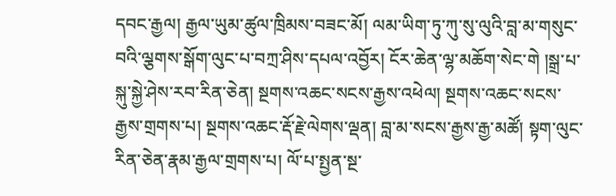དབང་རྒྱལ། རྒྱལ་ཡུམ་ཚུལ་ཁྲིམས་བཟང་མོ། ལམ་ཡིག་ཏུ་ཀུ་སུ་ལུའི་བླ་མ་གསུང་བའི་ལྕགས་སྒོག་ལུང་པ་བཀྲ་ཤིས་དཔལ་འབྱོར། ངོར་ཆེན་ལྷ་མཆོག་སེང་གེ །སྒྲ་པ་སྐུ་སྐྱེ་ཤེས་རབ་རིན་ཅེན། སྔགས་འཆང་སངས་རྒྱས་འཕེལ། སྔགས་འཆང་སངས་རྒྱས་གྲགས་པ། སྔགས་འཆང་རྡོ་རྗེ་ལེགས་ལྡན། བླ་མ་སངས་རྒྱས་རྒྱ་མཚོ། སྟག་ལུང་རིན་ཅེན་རྣམ་རྒྱལ་གྲགས་པ། ལོ་པ་སྤྱན་སྔ་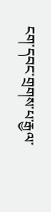ངག་དབང་གྲགས་པ་རྒྱལ་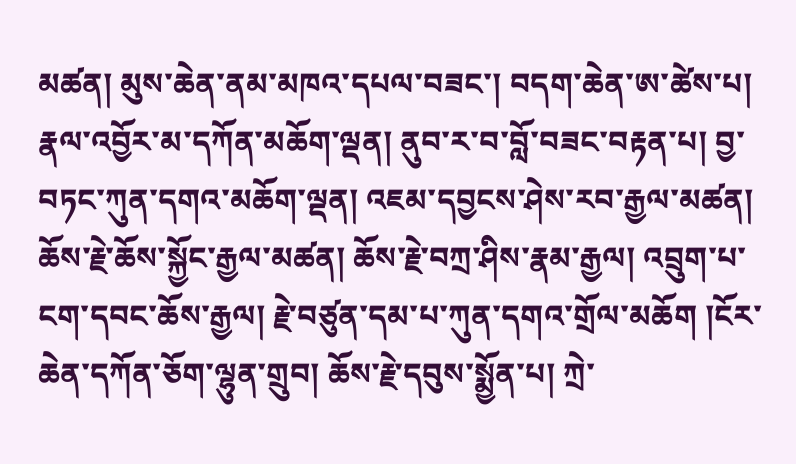མཚན། མུས་ཆེན་ནམ་མཁའ་དཔལ་བཟང་། བདག་ཆེན་ཨ་ཚེས་པ། རྣལ་འབྱོར་མ་དཀོན་མཆོག་ལྡན། ནུབ་ར་བ་བློ་བཟང་བརྟན་པ། བྱ་བཏང་ཀུན་དགའ་མཆོག་ལྡན། འཇམ་དབྱངས་ཤེས་རབ་རྒྱལ་མཚན། ཆོས་རྗེ་ཆོས་སྐྱོང་རྒྱལ་མཚན། ཆོས་རྗེ་བཀྲ་ཤིས་རྣམ་རྒྱལ། འབྲུག་པ་ངག་དབང་ཆོས་རྒྱལ། རྗེ་བཙུན་དམ་པ་ཀུན་དགའ་གྲོལ་མཆོག །ངོར་ཆེན་དཀོན་ཅོག་ལྷུན་གྲུབ། ཆོས་རྗེ་དབུས་སྨྱོན་པ། ཀྲེ་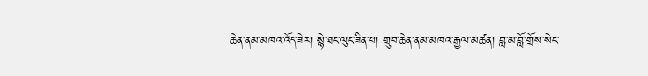ཆེན་ནམ་མཁའ་འོད་ཟེར། སྙེ་ཐང་ལུང་ཟིན་པ། གྲུབ་ཆེན་ནམ་མཁའ་རྒྱལ་མཚན། བླ་མ་བློ་གྲོས་སེང་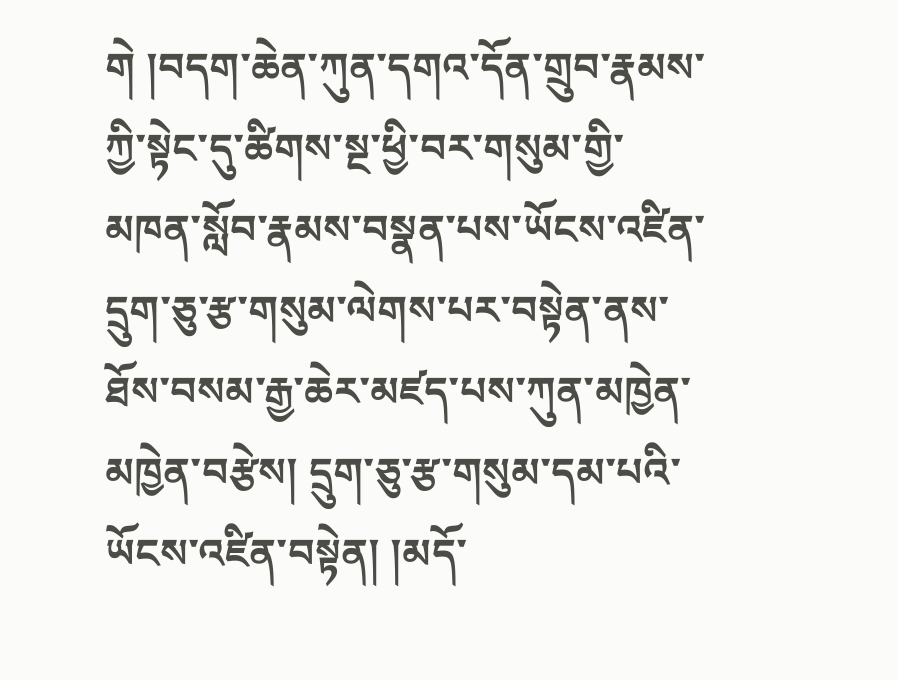གེ །བདག་ཆེན་ཀུན་དགའ་དོན་གྲུབ་རྣམས་ཀྱི་སྟེང་དུ་ཚིགས་སྔ་ཕྱི་བར་གསུམ་གྱི་མཁན་སློབ་རྣམས་བསྣན་པས་ཡོངས་འཛིན་དྲུག་ཅུ་རྩ་གསུམ་ལེགས་པར་བསྟེན་ནས་ཐོས་བསམ་རྒྱ་ཆེར་མཛད་པས་ཀུན་མཁྱེན་མཁྱེན་བརྩེས། དྲུག་ཅུ་རྩ་གསུམ་དམ་པའི་ཡོངས་འཛིན་བསྟེན། །མདོ་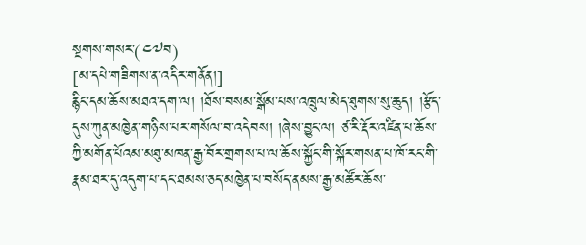སྔགས་གསར་(༤༧བ)
[མ་དཔེ་གཟིགས་ན་འདིར་གནོན།]
རྙིང་དམ་ཆོས་མཐའ་དག་ལ། །ཐོས་བསམ་སྒོམ་པས་འཁྲུལ་མེད་ཐུགས་སུ་ཆུད། །རྩོད་དུས་ཀུན་མཁྱེན་གཉིས་པར་གསོལ་བ་འདེབས། །ཞེས་བྱུང་ལ། ཙ་རི་རྡོར་འཛིན་པ་ཆོས་ཀྱི་མགོན་པོའམ་མཐུ་མཁན་རྒྱ་བོར་གྲགས་པ་ལ་ཆོས་སྐྱོང་གི་སྐོར་གསན་པ་ཁོ་རང་གི་རྣམ་ཐར་དུ་འདུག་པ་དང་ཐམས་ཅད་མཁྱེན་པ་བསོད་ནམས་རྒྱ་མཚོར་ཆོས་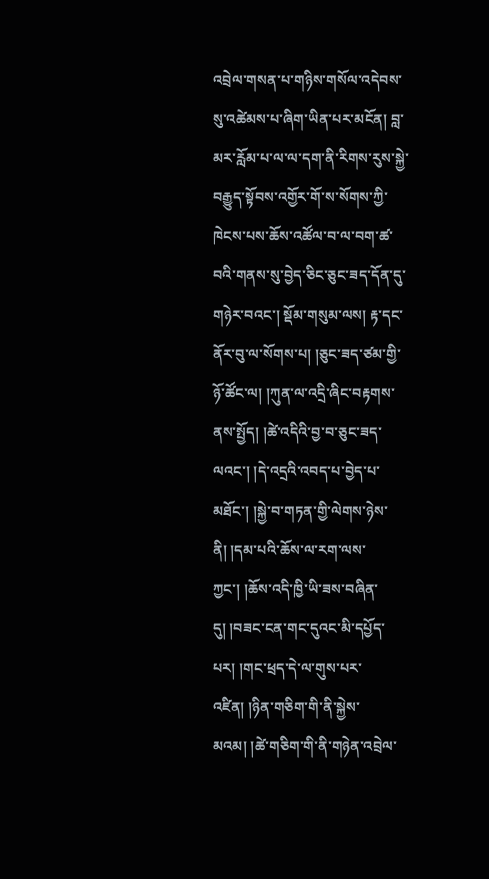འབྲེལ་གསན་པ་གཉིས་གསོལ་འདེབས་སུ་འཚེམས་པ་ཞིག་ཡིན་པར་མངོན། བླ་མར་རློམ་པ་ལ་ལ་དག་ནི་རིགས་རུས་སྐྱེ་བརྒྱུད་སྟོབས་འགྱོར་གོ་ས་སོགས་ཀྱི་ཁེངས་པས་ཆོས་འཚོལ་བ་ལ་བག་ཚ་བའི་གནས་སུ་བྱེད་ཅིང་ཅུང་ཟད་དོན་དུ་གཉེར་བའང་། སྡོམ་གསུམ་ལས། རྟ་དང་ནོར་བུ་ལ་སོགས་པ། །ཅུང་ཟད་ཙམ་གྱི་ཉོ་ཚོང་ལ། །ཀུན་ལ་འདྲི་ཞིང་བརྟགས་ནས་སྤྱོད། །ཚེ་འདིའི་བྱ་བ་ཅུང་ཟད་ལའང་། །དེ་འདྲའི་འབད་པ་བྱེད་པ་མཐོང་། །སྐྱེ་བ་གཏན་གྱི་ལེགས་ཉེས་ནི། །དམ་པའི་ཆོས་ལ་རག་ལས་ཀྱང་། །ཆོས་འདི་ཁྱི་ཡི་ཟས་བཞིན་དུ། །བཟང་ངན་གང་དུའང་མི་དཔྱོད་པར། །གང་ཕྲད་དེ་ལ་གུས་པར་འཛིན། །ཉིན་གཅིག་གི་ནི་སྐྱེས་མའམ། །ཚེ་གཅིག་གི་ནི་གཉེན་འབྲེལ་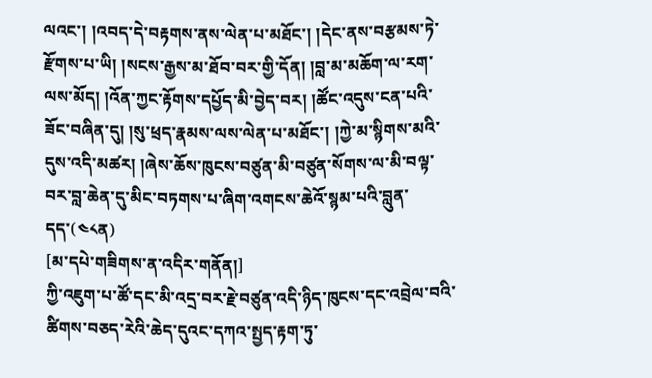ལའང་། །འབད་དེ་བརྟགས་ནས་ལེན་པ་མཐོང་། །དེང་ནས་བརྩམས་ཏེ་རྫོགས་པ་ཡི། །སངས་རྒྱས་མ་ཐོབ་བར་གྱི་དོན། །བླ་མ་མཆོག་ལ་རག་ལས་མོད། །འོན་ཀྱང་རྟོགས་དཔྱོད་མི་བྱེད་བར། །ཚོང་འདུས་ངན་པའི་ཟོང་བཞིན་དུ། །སུ་ཕྲད་རྣམས་ལས་ལེན་པ་མཐོང་། །ཀྱེ་མ་སྙིགས་མའི་དུས་འདི་མཚར། །ཞེས་ཆོས་ཁུངས་བཙུན་མི་བཙུན་སོགས་ལ་མི་བལྟ་བར་བླ་ཆེན་དུ་མིང་བཏགས་པ་ཞིག་འགངས་ཆེའོ་སྙམ་པའི་བླུན་དད་(༤༨ན)
[མ་དཔེ་གཟིགས་ན་འདིར་གནོན།]
ཀྱི་འཇུག་པ་ཚོ་དང་མི་འདྲ་བར་རྗེ་བཙུན་འདི་ཉིད་ཁུངས་དང་འབྲེལ་བའི་ཚིགས་བཅད་རེའི་ཆེད་དུའང་དཀའ་སྤྱད་རྟག་ཏུ་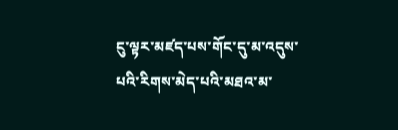ངུ་ལྟར་མཛད་པས་གོང་དུ་མ་འདུས་པའི་རིགས་མེད་པའི་མཐའ་མ་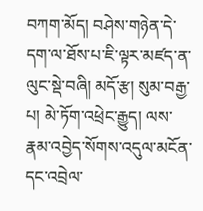བཀག་མོད། བཤེས་གཉེན་དེ་དག་ལ་ཐོས་པ་ཇི་ལྟར་མཛད་ན་ལུང་སྡེ་བཞི། མདོ་རྩ། སུམ་བརྒྱ་པ། མེ་ཏོག་འཕྲེང་རྒྱུད། ལས་རྣམ་འབྱེད་སོགས་འདུལ་མངོན་དང་འབྲེལ་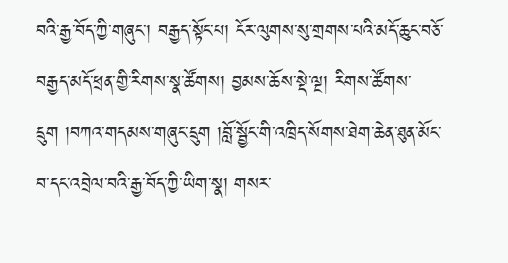བའི་རྒྱ་བོད་ཀྱི་གཞུང་། བརྒྱད་སྟོང་པ། ངོར་ལུགས་སུ་གྲགས་པའི་མདོ་ཆུང་བཅོ་བརྒྱད་མདོ་ཕྲན་གྱི་རིགས་སྣ་ཚོགས། བྱམས་ཆོས་སྡེ་ལྔ། རིགས་ཚོགས་དྲུག །བཀའ་གདམས་གཞུང་དྲུག །བློ་སྦྱོང་གི་འཁྲིད་སོགས་ཐེག་ཆེན་ཐུན་མོང་བ་དང་འབྲེལ་བའི་རྒྱ་བོད་ཀྱི་ཡིག་སྣ། གསར་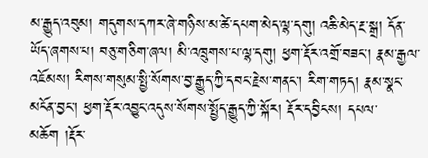མ་རྒྱུད་འབུམ། གདུགས་དཀར་ཞེ་གཉིས་མ་ཚེ་དཔག་མེད་ལྷ་དགུ། འཆི་མེད་རྔ་སྒྲ། དོན་ཡོད་ཞགས་པ། བཅུ་གཅིག་ཞལ། མི་འཁྲུགས་པ་ལྷ་དགུ། ཕྱག་རྡོར་འགྲོ་བཟང་། རྣམ་རྒྱལ་འཇོམས། རིགས་གསུམ་སྤྱི་སོགས་བྱ་རྒྱུད་ཀྱི་དབང་རྗེས་གནང་། རིག་གཏད། རྣམ་སྣང་མངོན་བྱང་། ཕྱག་རྡོར་འབྱུང་འདུས་སོགས་སྤྱོད་རྒྱུད་ཀྱི་སྐོར། རྡོར་དབྱིངས། དཔལ་མཆོག །རྡོར་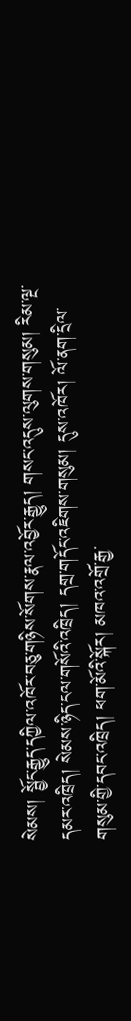སེམས། སྦྱོང་རྒྱུད་དཀྱིལ་འཁོར་བཅུ་གཉིས་སོགས་རྣལ་འབྱོར་རྒྱུད། གསང་འདུས་ལུགས་གསུམ། རིམ་ལྔ་དམར་འཁྲིད། སེམས་ཉིད་ངལ་གསོའི་འཁྲིད། དགྲ་གདོང་འཇིགས་གསུམ། དུས་འཁོར། ལོ་ནག་དྲིལ་གསུམ་གྱི་དབང་འཁྲིད། ཕག་མོའི་སྐོར། མཁའ་འགྲོ་རྒྱ་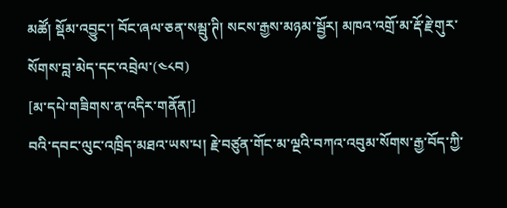མཚོ། སྡོམ་འབྱུང་། བོང་ཞལ་ཅན་སམྦུ་ཊི། སངས་རྒྱས་མཉམ་སྦྱོར། མཁའ་འགྲོ་མ་རྡོ་རྗེ་གུར་སོགས་བླ་མེད་དང་འབྲེལ་(༤༨བ)
[མ་དཔེ་གཟིགས་ན་འདིར་གནོན།]
བའི་དབང་ལུང་འཁྲིད་མཐའ་ཡས་པ། རྗེ་བཙུན་གོང་མ་ལྔའི་བཀའ་འབུམ་སོགས་རྒྱ་བོད་ཀྱི་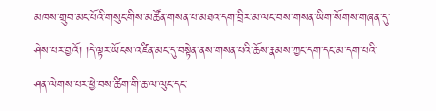མཁས་གྲུབ་མང་པོའི་གསུང་གིས་མཚོན་གསན་པ་མཐའ་དག་བྲིར་མ་ལང་བས་གསན་ཡིག་སོགས་གཞན་དུ་ཤེས་པར་བྱའོ། །དེ་ལྟར་ཡོངས་འཛིན་མང་དུ་བསྟེན་ནས་གསན་པའི་ཆོས་རྣམས་ཀྱང་དག་དང་མ་དག་པའི་ཤན་ལེགས་པར་ཕྱེ་བས་ཚིག་གི་ཆ་ལ་ལུང་དང་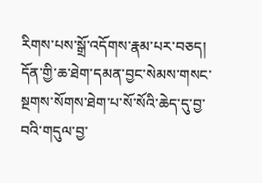རིགས་པས་སྒྲོ་འདོགས་རྣམ་པར་བཅད། དོན་གྱི་ཆ་ཐེག་དམན་བྱང་སེམས་གསང་སྔགས་སོགས་ཐེག་པ་སོ་སོའི་ཆེད་དུ་བྱ་བའི་གདུལ་བྱ་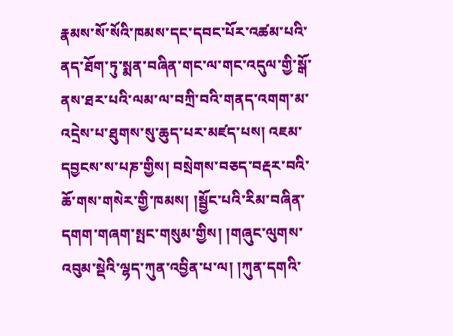རྣམས་སོ་སོའི་ཁམས་དང་དབང་པོར་འཚམ་པའི་ནད་ཐོག་ཏུ་སྨན་བཞིན་གང་ལ་གང་འདུལ་གྱི་སྒོ་ནས་ཐར་པའི་ལམ་ལ་བཀྲི་བའི་གནད་འགག་མ་འདྲེས་པ་ཐུགས་སུ་ཆུད་པར་མཛད་པས། འཇམ་དབྱངས་ས་པཎ་གྱིས། བསྲེགས་བཅད་བརྡར་བའི་ཆོ་གས་གསེར་གྱི་ཁམས། །སྦྱོང་པའི་རིམ་བཞིན་དགག་གཞག་སྤང་གསུམ་གྱིས། །གཞུང་ལུགས་འབུམ་སྡེའི་ལྷད་ཀུན་འབྱིན་པ་ལ། །ཀུན་དགའི་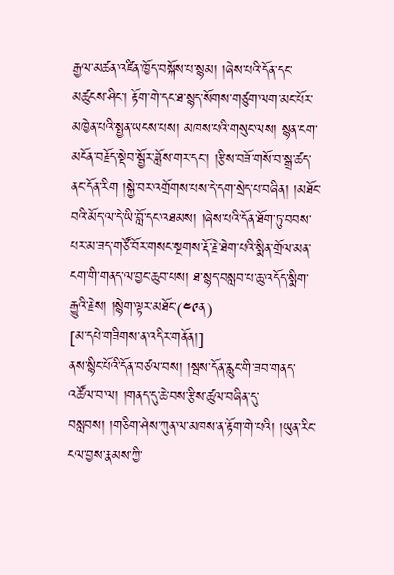རྒྱལ་མཚན་འཛིན་ཁྱོད་བསྐོས་པ་སྙམ། །ཞེས་པའི་དོན་དང་མཚུངས་ཤིང་། རྟོག་གེ་དང་ཐ་སྙད་སོགས་གཙུག་ལག་མང་པོར་མཁྱེན་པའི་སྤྱན་ཡངས་པས། མཁས་པའི་གསུང་ལས། སྙན་ངག་མངོན་བརྗོད་སྡེབ་སྦྱོར་ཟློས་གར་དང་། །རྩིས་བཟོ་གསོ་བ་སྒྲ་ཚད་ནང་དོན་རིག །སྐྱེ་བར་འགྲོགས་པས་དེ་དག་སྲེད་པ་བཞིན། །མཐོང་བའི་མོད་ལ་དེ་ཡི་བློ་དང་འཐམས། །ཞེས་པའི་དོན་ཐོག་ཏུ་བབས་པར་མ་ཟད་གཙོ་བོར་གསང་སྔགས་རྡོ་རྗེ་ཐེག་པའི་སྨིན་གྲོལ་མན་ངག་གི་གནད་ལ་བྱང་ཆུབ་པས། ཐ་སྙད་བསླབ་པ་ཆུ་འདོད་སྨིག་རྒྱུའི་རྗེས། །སྙེག་ལྟར་མཐོང་(༤༩ན)
[མ་དཔེ་གཟིགས་ན་འདིར་གནོན།]
ནས་སྙིང་པོའི་དོན་བཙལ་བས། །སྦས་དོན་རླུང་གི་ཟབ་གནད་འཚོལ་བ་ལ། །གནད་དུ་ཆེ་བས་རྩིས་ཚུལ་བཞིན་དུ་བསླབས། །གཅིག་ཤེས་ཀུན་ལ་མཁས་ན་རྟོག་གེ་པའི། །ཡུན་རིང་ངལ་བྱས་རྣམས་ཀྱི་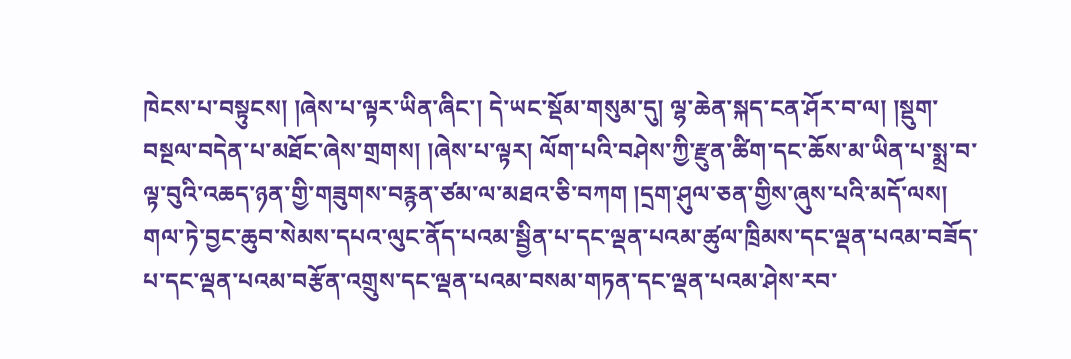ཁེངས་པ་བསྟུངས། །ཞེས་པ་ལྟར་ཡིན་ཞིང་། དེ་ཡང་སྡོམ་གསུམ་དུ། ལྷ་ཆེན་སྐད་ངན་ཤོར་བ་ལ། །སྡུག་བསྔལ་བདེན་པ་མཐོང་ཞེས་གྲགས། །ཞེས་པ་ལྟར། ལོག་པའི་བཤེས་ཀྱི་རྫུན་ཚིག་དང་ཆོས་མ་ཡིན་པ་སྨྲ་བ་ལྟ་བུའི་འཆད་ཉན་གྱི་གཟུགས་བརྙན་ཙམ་ལ་མཐའ་ཅི་བཀག །དྲག་ཤུལ་ཅན་གྱིས་ཞུས་པའི་མདོ་ལས། གལ་ཏེ་བྱང་ཆུབ་སེམས་དཔའ་ལུང་ནོད་པའམ་སྦྱིན་པ་དང་ལྡན་པའམ་ཚུལ་ཁྲིམས་དང་ལྡན་པའམ་བཟོད་པ་དང་ལྡན་པའམ་བརྩོན་འགྲུས་དང་ལྡན་པའམ་བསམ་གཏན་དང་ལྡན་པའམ་ཤེས་རབ་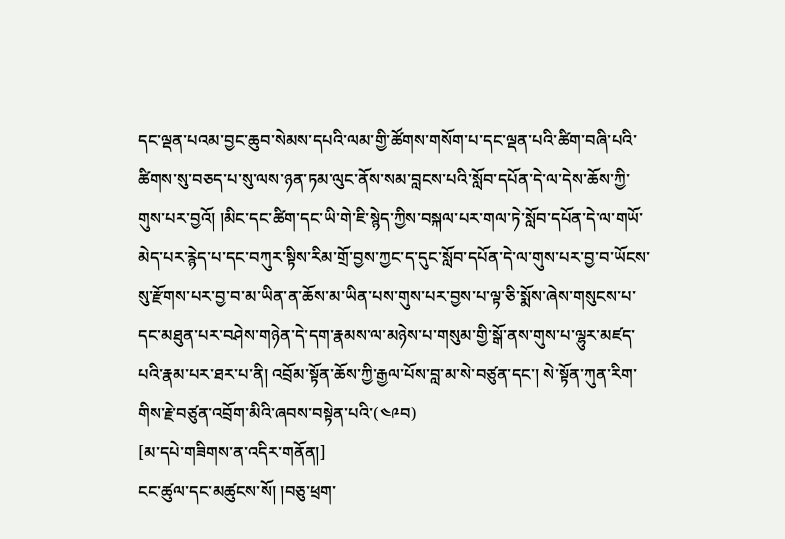དང་ལྡན་པའམ་བྱང་ཆུབ་སེམས་དཔའི་ལམ་གྱི་ཚོགས་གསོག་པ་དང་ལྡན་པའི་ཚིག་བཞི་པའི་ཚིགས་སུ་བཅད་པ་སུ་ལས་ཉན་ཏམ་ལུང་ནོས་སམ་བླངས་པའི་སློབ་དཔོན་དེ་ལ་དེས་ཆོས་ཀྱི་གུས་པར་བྱའོ། །མིང་དང་ཚིག་དང་ཡི་གེ་ཇི་སྙེད་ཀྱིས་བསྐལ་པར་གལ་ཏེ་སློབ་དཔོན་དེ་ལ་གཡོ་མེད་པར་རྙེད་པ་དང་བཀུར་སྟིས་རིམ་གྲོ་བྱས་ཀྱང་ད་དུང་སློབ་དཔོན་དེ་ལ་གུས་པར་བྱ་བ་ཡོངས་སུ་རྫོགས་པར་བྱ་བ་མ་ཡིན་ན་ཆོས་མ་ཡིན་པས་གུས་པར་བྱས་པ་ལྟ་ཅི་སྨོས་ཞེས་གསུངས་པ་དང་མཐུན་པར་བཤེས་གཉེན་དེ་དག་རྣམས་ལ་མཉེས་པ་གསུམ་གྱི་སྒོ་ནས་གུས་པ་ལྷུར་མཛད་པའི་རྣམ་པར་ཐར་པ་ནི། འབྲོམ་སྟོན་ཆོས་ཀྱི་རྒྱལ་པོས་བླ་མ་སེ་བཙུན་དང་། སེ་སྟོན་ཀུན་རིག་གིས་རྗེ་བཙུན་འབྲོག་མིའི་ཞབས་བསྟེན་པའི་(༤༩བ)
[མ་དཔེ་གཟིགས་ན་འདིར་གནོན།]
ངང་ཚུལ་དང་མཚུངས་སོ། །བཅུ་ཕྲག་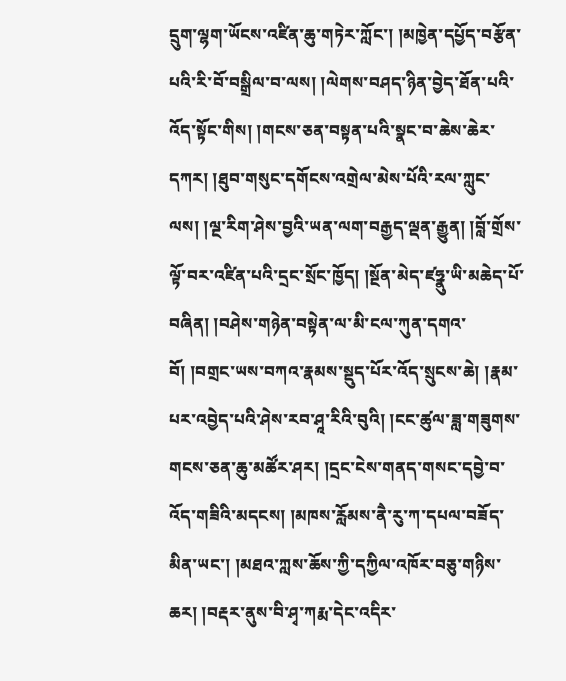དྲུག་ལྷག་ཡོངས་འཛིན་ཆུ་གཏེར་ཀློང་། །མཁྱེན་དཔྱོད་བརྩོན་པའི་རི་བོ་བསྒྲིལ་བ་ལས། །ལེགས་བཤད་ཉིན་བྱེད་ཐོན་པའི་འོད་སྟོང་གིས། །གངས་ཅན་བསྟན་པའི་སྣང་བ་ཆེས་ཆེར་དཀར། །ཐུབ་གསུང་དགོངས་འགྲེལ་མེས་པོའི་རལ་ཀླུང་ལས། །ལྔ་རིག་ཤེས་བྱའི་ཡན་ལག་བརྒྱད་ལྡན་རྒྱུན། །བློ་གྲོས་ལྟོ་བར་འཛིན་པའི་དྲང་སྲོང་ཁྱོད། །སྔོན་མེད་ཛཧྣུ་ཡི་མཆེད་པོ་བཞིན། །བཤེས་གཉེན་བསྟེན་ལ་མི་ངལ་ཀུན་དགའ་བོ། །བགྲང་ཡས་བཀའ་རྣམས་སྡུད་པོར་འོད་སྲུངས་ཆེ། །རྣམ་པར་འབྱེད་པའི་ཤེས་རབ་ཤཱ་རིའི་བུའི། །ངང་ཚུལ་ཟླ་གཟུགས་གངས་ཅན་ཆུ་མཚོར་ཤར། །དྲང་ངེས་གནད་གསང་དབྱེ་བ་འོད་གཟིའི་མདངས། །མཁས་རློམས་ནཻ་རུ་ཀ་དཔལ་བཟོད་མིན་ཡང་། །མཐའ་ཀླས་ཆོས་ཀྱི་དཀྱིལ་འཁོར་བཅུ་གཉིས་ཆར། །བརྡར་ནུས་བི་ཤྭ་ཀརྨ་དེང་འདིར་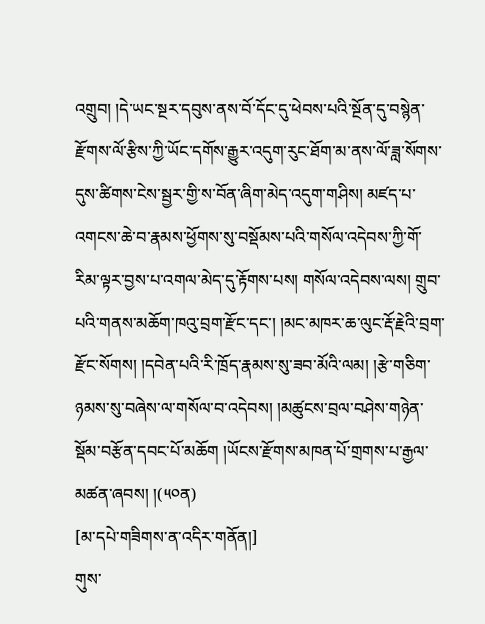འགྲུབ། །དེ་ཡང་སྔར་དབུས་ནས་བོ་དོང་དུ་ཕེབས་པའི་སྔོན་དུ་བསྙེན་རྫོགས་ལོ་རྩིས་ཀྱི་ཡོང་དགོས་རྒྱུར་འདུག་རུང་ཐོག་མ་ནས་ལོ་ཟླ་སོགས་དུས་ཚིགས་ངེས་སྦྱར་གྱི་ས་བོན་ཞིག་མེད་འདུག་གཤིས། མཛད་པ་འགངས་ཆེ་བ་རྣམས་ཕྱོགས་སུ་བསྡོམས་པའི་གསོལ་འདེབས་ཀྱི་གོ་རིམ་ལྟར་བྱས་པ་འགལ་མེད་དུ་རྟོགས་པས། གསོལ་འདེབས་ལས། གྲུབ་པའི་གནས་མཆོག་ཁའུ་བྲག་རྫོང་དང་། །མང་མཁར་ཆ་ལུང་རྡོ་རྗེའི་བྲག་རྫོང་སོགས། །དབེན་པའི་རི་ཁྲོད་རྣམས་སུ་ཟབ་མོའི་ལམ། །རྩེ་གཅིག་ཉམས་སུ་བཞེས་ལ་གསོལ་བ་འདེབས། །མཚུངས་བྲལ་བཤེས་གཉེན་སྡོམ་བརྩོན་དབང་པོ་མཆོག །ཡོངས་རྫོགས་མཁན་པོ་གྲགས་པ་རྒྱལ་མཚན་ཞབས། །(༥༠ན)
[མ་དཔེ་གཟིགས་ན་འདིར་གནོན།]
གུས་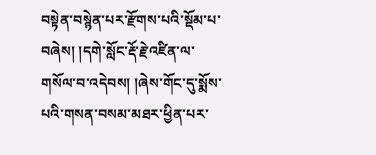བསྟེན་བསྙེན་པར་རྫོགས་པའི་སྡོམ་པ་བཞེས། །དགེ་སློང་རྡོ་རྗེ་འཛིན་ལ་གསོལ་བ་འདེབས། །ཞེས་གོང་དུ་སྨོས་པའི་གསན་བསམ་མཐར་ཕྱིན་པར་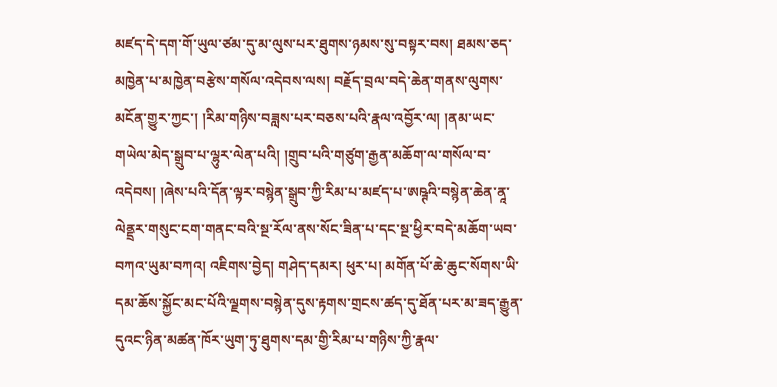མཛད་དེ་དག་གོ་ཡུལ་ཙམ་དུ་མ་ལུས་པར་ཐུགས་ཉམས་སུ་བསྟར་བས། ཐམས་ཅད་མཁྱེན་པ་མཁྱེན་བརྩེས་གསོལ་འདེབས་ལས། བརྗོད་བྲལ་བདེ་ཆེན་གནས་ལུགས་མངོན་གྱུར་ཀྱང་། །རིམ་གཉིས་བཟླས་པར་བཅས་པའི་རྣལ་འབྱོར་ལ། །ནམ་ཡང་གཡེལ་མེད་སྒྲུབ་པ་ལྷུར་ལེན་པའི། །གྲུབ་པའི་གཙུག་རྒྱན་མཆོག་ལ་གསོལ་བ་འདེབས། །ཞེས་པའི་དོན་ལྟར་བསྙེན་སྒྲུབ་ཀྱི་རིམ་པ་མཛད་པ་ཨཥྚའི་བསྙེན་ཆེན་ནཱ་ལེནྡྲར་གསུང་ངག་གནང་བའི་སྔ་རོལ་ནས་སོང་ཟིན་པ་དང་སྔ་ཕྱིར་བདེ་མཆོག་ཡབ་བཀའ་ཡུམ་བཀའ། འཇིགས་བྱེད། གཤེད་དམར། ཕུར་པ། མགོན་པོ་ཆེ་ཆུང་སོགས་ཡི་དམ་ཆོས་སྐྱོང་མང་པོའི་ལྗགས་བསྙེན་དུས་རྟགས་གྲངས་ཚད་དུ་ཐོན་པར་མ་ཟད་རྒྱུན་དུའང་ཉིན་མཚན་ཁོར་ཡུག་ཏུ་ཐུགས་དམ་གྱི་རིམ་པ་གཉིས་ཀྱི་རྣལ་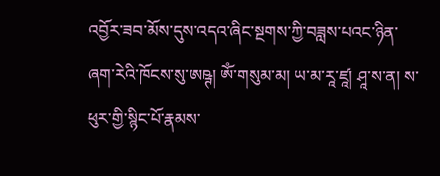འབྱོར་ཟབ་མོས་དུས་འདའ་ཞིང་སྔགས་ཀྱི་བཟླས་པའང་ཉིན་ཞག་རེའི་ཁོངས་སུ་ཨཥྚ། ཨོཾ་གསུམ་མ། ཡ་མ་རཱ་ཛཱ། ཤཱ་ས་ན། ས་ཕུར་གྱི་སྙིང་པོ་རྣམས་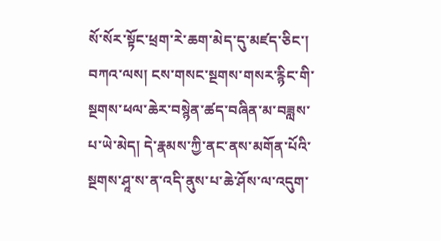སོ་སོར་སྟོང་ཕྲག་རེ་ཆག་མེད་དུ་མཛད་ཅིང་། བཀའ་ལས། ངས་གསང་སྔགས་གསར་རྙིང་གི་སྔགས་ཕལ་ཆེར་བསྙེན་ཚད་བཞིན་མ་བཟླས་པ་ཡེ་མེད། དེ་རྣམས་ཀྱི་ནང་ནས་མགོན་པོའི་སྔགས་ཤཱ་ས་ན་འདི་ནུས་པ་ཆེ་ཤོས་ལ་འདུག་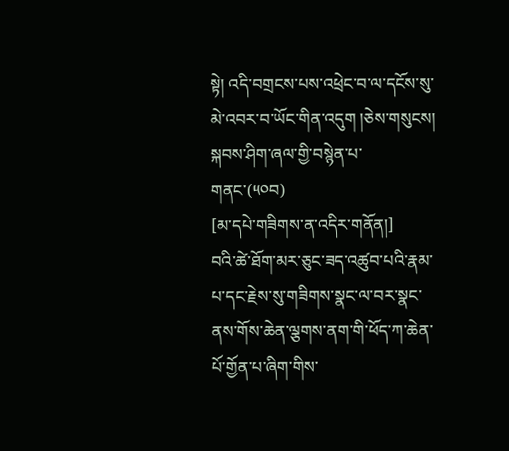སྟེ། འདི་བགྲངས་པས་འཕྲེང་བ་ལ་དངོས་སུ་མེ་འབར་བ་ཡོང་གིན་འདུག །ཅེས་གསུངས། སྐབས་ཤིག་ཞལ་གྱི་བསྙེན་པ་གནང་(༥༠བ)
[མ་དཔེ་གཟིགས་ན་འདིར་གནོན།]
བའི་ཚེ་ཐོག་མར་ཅུང་ཟད་འཚུབ་པའི་རྣམ་པ་དང་རྗེས་སུ་གཟིགས་སྣང་ལ་བར་སྣང་ནས་གོས་ཆེན་ལྕགས་ནག་གི་ཕོད་ཀ་ཆེན་པོ་གྱོན་པ་ཞིག་གིས་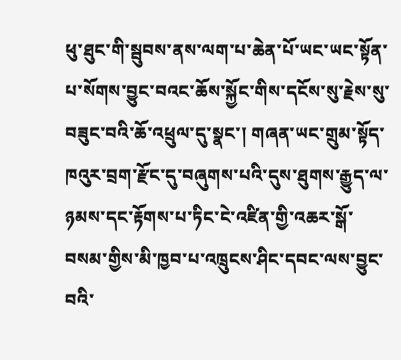ཕུ་ཐུང་གི་སྦུབས་ནས་ལག་པ་ཆེན་པོ་ཡང་ཡང་སྟོན་པ་སོགས་བྱུང་བའང་ཆོས་སྐྱོང་གིས་དངོས་སུ་རྗེས་སུ་བཟུང་བའི་ཆོ་འཕྲུལ་དུ་སྣང་། གཞན་ཡང་གྲུམ་སྟོད་ཁའུར་བྲག་རྫོང་དུ་བཞུགས་པའི་དུས་ཐུགས་རྒྱུད་ལ་ཉམས་དང་རྟོགས་པ་ཏིང་ངེ་འཛིན་གྱི་འཆར་སྒོ་བསམ་གྱིས་མི་ཁྱབ་པ་འཁྲུངས་ཤིང་དབང་ལས་བྱུང་བའི་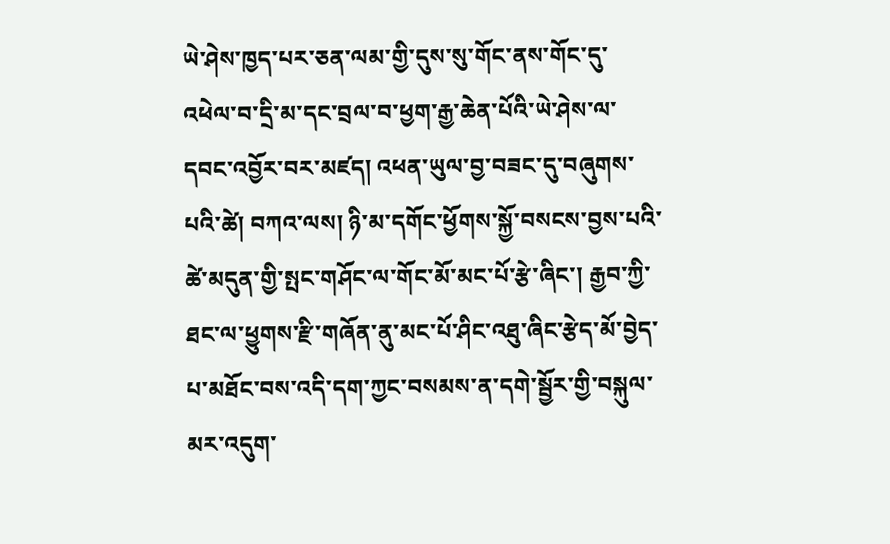ཡེ་ཤེས་ཁྱད་པར་ཅན་ལམ་གྱི་དུས་སུ་གོང་ནས་གོང་དུ་འཕེལ་བ་དྲི་མ་དང་བྲལ་བ་ཕྱག་རྒྱ་ཆེན་པོའི་ཡེ་ཤེས་ལ་དབང་འབྱོར་བར་མཛད། འཕན་ཡུལ་བྱ་བཟང་དུ་བཞུགས་པའི་ཚེ། བཀའ་ལས། ཉི་མ་དགོང་ཕྱོགས་སྐྱོ་བསངས་བྱས་པའི་ཚེ་མདུན་གྱི་སྤང་གཤོང་ལ་གོང་མོ་མང་པོ་རྩེ་ཞིང་། རྒྱབ་ཀྱི་ཐང་ལ་ཕྱུགས་རྫི་གཞོན་ནུ་མང་པོ་ཤིང་འཐུ་ཞིང་རྩེད་མོ་བྱེད་པ་མཐོང་བས་འདི་དག་ཀྱང་བསམས་ན་དགེ་སྦྱོར་གྱི་བསྐུལ་མར་འདུག་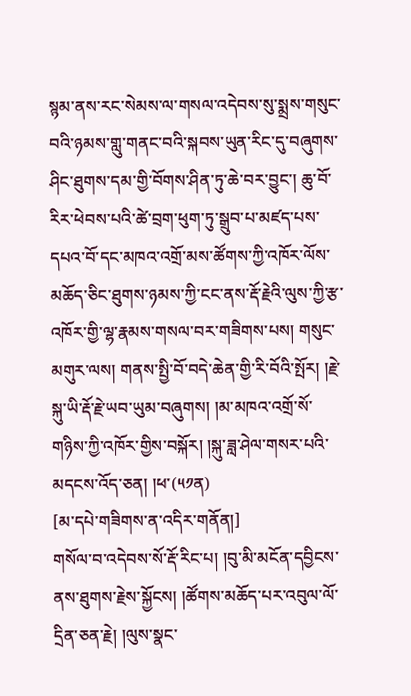སྙམ་ནས་རང་སེམས་ལ་གསལ་འདེབས་སུ་སྨྲས་གསུང་བའི་ཉམས་གླུ་གནང་བའི་སྐབས་ཡུན་རིང་དུ་བཞུགས་ཤིང་ཐུགས་དམ་གྱི་བོགས་ཤིན་ཏུ་ཆེ་བར་བྱུང་། ཆུ་བོ་རིར་ཕེབས་པའི་ཚེ་བྲག་ཕུག་ཏུ་སྒྲུབ་པ་མཛད་པས་དཔའ་བོ་དང་མཁའ་འགྲོ་མས་ཚོགས་ཀྱི་འཁོར་ལོས་མཆོད་ཅིང་ཐུགས་ཉམས་ཀྱི་ངང་ནས་རྡོ་རྗེའི་ལུས་ཀྱི་རྩ་འཁོར་གྱི་ལྷ་རྣམས་གསལ་བར་གཟིགས་པས། གསུང་མགུར་ལས། གནས་སྤྱི་བོ་བདེ་ཆེན་གྱི་རི་བོའི་སྤོར། །རྗེ་སྐུ་ཡི་རྡོ་རྗེ་ཡབ་ཡུམ་བཞུགས། །མ་མཁའ་འགྲོ་སོ་གཉིས་ཀྱི་འཁོར་གྱིས་བསྐོར། །སྐུ་ཟླ་ཤེལ་གསར་པའི་མདངས་འོད་ཅན། །ཕ་(༥༡ན)
[མ་དཔེ་གཟིགས་ན་འདིར་གནོན།]
གསོལ་བ་འདེབས་སོ་རྡོ་རིང་པ། །བུ་མི་མངོན་དབྱིངས་ནས་ཐུགས་རྗེས་སྐྱོངས། །ཚོགས་མཆོད་པར་འབུལ་ལོ་དྲིན་ཅན་རྗེ། །ལུས་སྣང་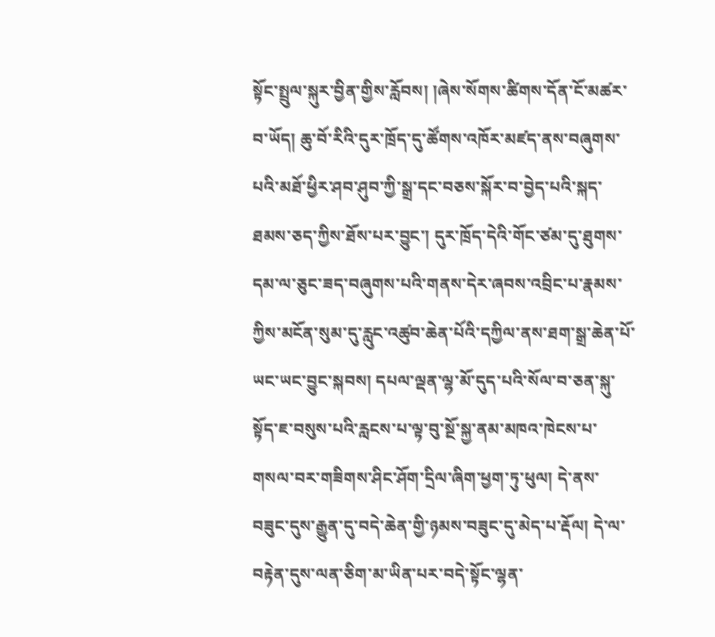སྟོང་སྤྲུལ་སྐུར་བྱིན་གྱིས་རློབས། །ཞེས་སོགས་ཚིགས་དོན་ངོ་མཚར་བ་ཡོད། ཆུ་བོ་རིའི་དུར་ཁྲོད་དུ་ཚོགས་འཁོར་མཛད་ནས་བཞུགས་པའི་མཐོ་ཕྱིར་ཤབ་ཤུབ་ཀྱི་སྒྲ་དང་བཅས་སྐོར་བ་བྱེད་པའི་སྐད་ཐམས་ཅད་ཀྱིས་ཐོས་པར་བྱུང་། དུར་ཁྲོད་དེའི་གོང་ཙམ་དུ་ཐུགས་དམ་ལ་ཅུང་ཟད་བཞུགས་པའི་གནས་དེར་ཞབས་འབྲིང་པ་རྣམས་ཀྱིས་མངོན་སུམ་དུ་རླུང་འཚུབ་ཆེན་པོའི་དཀྱིལ་ནས་ཐག་སྒྲ་ཆེན་པོ་ཡང་ཡང་བྱུང་སྐབས། དཔལ་ལྡན་ལྷ་མོ་དུད་པའི་སོལ་བ་ཅན་སྐུ་སྟོད་ཇ་བསུས་པའི་རླངས་པ་ལྟ་བུ་སྔོ་སྐྱ་ནམ་མཁའ་ཁེངས་པ་གསལ་བར་གཟིགས་ཤིང་ཤོག་དྲིལ་ཞིག་ཕྱག་ཏུ་ཕུལ། དེ་ནས་བཟུང་དུས་རྒྱུན་དུ་བདེ་ཆེན་གྱི་ཉམས་བཟུང་དུ་མེད་པ་རྡོལ། དེ་ལ་བརྟེན་དུས་ལན་ཅིག་མ་ཡིན་པར་བདེ་སྟོང་ལྷན་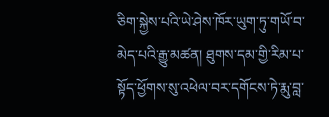ཅིག་སྐྱེས་པའི་ཡེ་ཤེས་ཁོར་ཡུག་ཏུ་གཡོ་བ་མེད་པའི་རྒྱུ་མཚན། ཐུགས་དམ་གྱི་རིམ་པ་སྟོད་ཕྱོགས་སུ་འཕེལ་བར་དགོངས་ཏེ་རྨུ་བླ་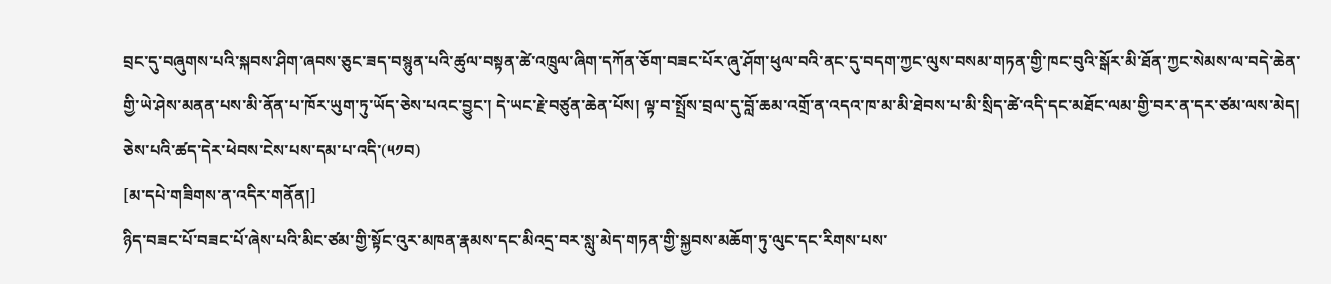བྲང་དུ་བཞུགས་པའི་སྐབས་ཤིག་ཞབས་ཅུང་ཟད་བསྙུན་པའི་ཚུལ་བསྟན་ཚེ་འཁྲུལ་ཞིག་དཀོན་ཅོག་བཟང་པོར་ཞུ་ཤོག་ཕུལ་བའི་ནང་དུ་བདག་ཀྱང་ལུས་བསམ་གཏན་གྱི་ཁང་བུའི་སྒོར་མི་ཐོན་ཀྱང་སེམས་ལ་བདེ་ཆེན་གྱི་ཡེ་ཤེས་མནན་པས་མི་ནོན་པ་ཁོར་ཡུག་ཏུ་ཡོད་ཅེས་པའང་བྱུང་། དེ་ཡང་རྗེ་བཙུན་ཆེན་པོས། ལྟ་བ་སྤྲོས་བྲལ་དུ་བློ་ཆམ་འགྲོ་ན་འདའ་ཁ་མ་མི་ཐེབས་པ་མི་སྲིད་ཚེ་འདི་དང་མཐོང་ལམ་གྱི་བར་ན་དར་ཙམ་ལས་མེད། ཅེས་པའི་ཚད་དེར་ཕེབས་ངེས་པས་དམ་པ་འདི་(༥༡བ)
[མ་དཔེ་གཟིགས་ན་འདིར་གནོན།]
ཉིད་བཟང་པོ་བཟང་པོ་ཞེས་པའི་མིང་ཙམ་གྱི་སྟོང་འུར་མཁན་རྣམས་དང་མིའདྲ་བར་སླུ་མེད་གཏན་གྱི་སྐྱབས་མཆོག་ཏུ་ལུང་དང་རིགས་པས་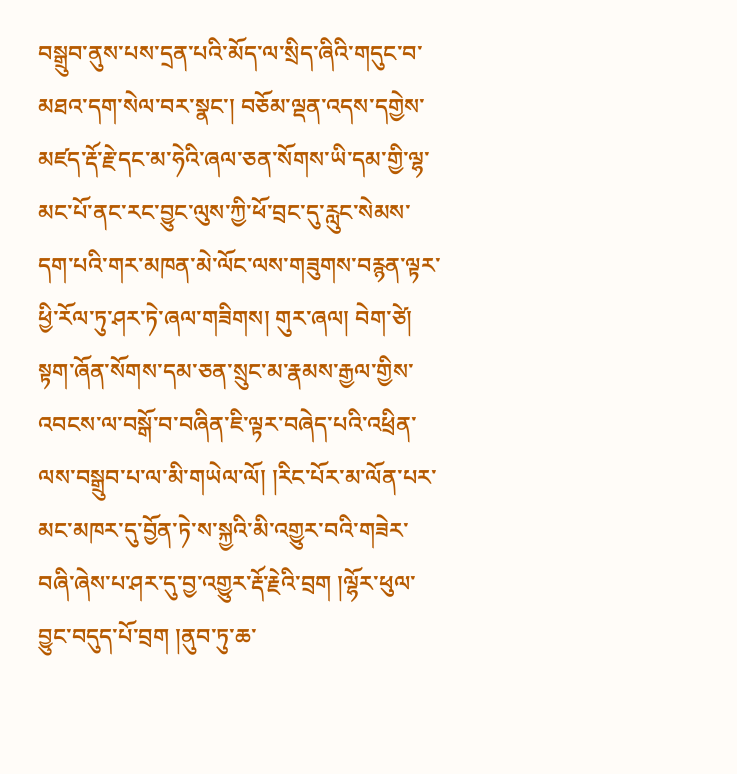བསྒྲུབ་ནུས་པས་དྲན་པའི་མོད་ལ་སྲིད་ཞིའི་གདུང་བ་མཐའ་དག་སེལ་བར་སྣང་། བཅོམ་ལྡན་འདས་དགྱེས་མཛད་རྡོ་རྗེ་དང་མ་ཧེའི་ཞལ་ཅན་སོགས་ཡི་དམ་གྱི་ལྷ་མང་པོ་ནང་རང་བྱུང་ལུས་ཀྱི་ཕོ་བྲང་དུ་རླུང་སེམས་དག་པའི་གར་མཁན་མེ་ལོང་ལས་གཟུགས་བརྙན་ལྟར་ཕྱི་རོལ་ཏུ་ཤར་ཏེ་ཞལ་གཟིགས། གུར་ཞལ། བེག་ཙེ། སྟག་ཞོན་སོགས་དམ་ཅན་སྲུང་མ་རྣམས་རྒྱལ་གྱིས་འབངས་ལ་བསྒོ་བ་བཞིན་ཇི་ལྟར་བཞེད་པའི་འཕྲིན་ལས་བསྒྲུབ་པ་ལ་མི་གཡེལ་ལོ། །རིང་པོར་མ་ལོན་པར་མང་མཁར་དུ་བྱོན་ཏེ་ས་སྐྱའི་མི་འགྱུར་བའི་གཟེར་བཞི་ཞེས་པ་ཤར་དུ་བྱ་འགྱུར་རྡོ་རྗེའི་བྲག །ལྷོར་ཕུལ་བྱུང་བདུད་པོ་བྲག །ནུབ་ཏུ་ཆ་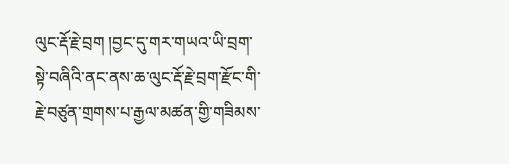ལུང་རྡོ་རྗེ་བྲག །བྱང་དུ་གར་གཡའ་ཡི་བྲག་སྟེ་བཞིའི་ནང་ནས་ཆ་ལུང་རྡོ་རྗེ་བྲག་རྫོང་གི་རྗེ་བཙུན་གྲགས་པ་རྒྱལ་མཚན་གྱི་གཟིམས་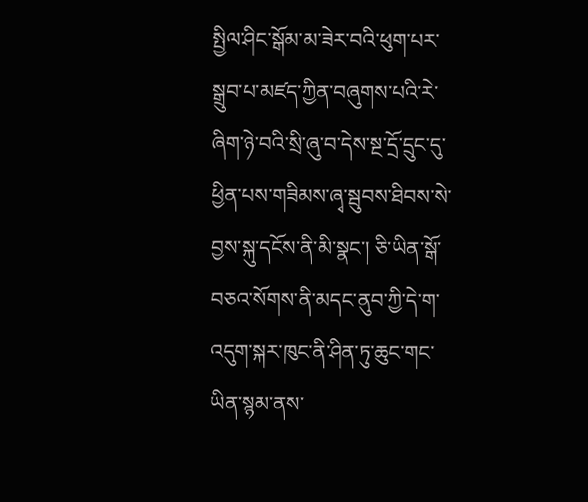སྤྱིལ་ཤིང་སྒོམ་མ་ཟེར་བའི་ཕུག་པར་སྒྲུབ་པ་མཛད་ཀྱིན་བཞུགས་པའི་རེ་ཞིག་ཉེ་བའི་སྲི་ཞུ་བ་དེས་སྔ་དྲོ་དྲུང་དུ་ཕྱིན་པས་གཟིམས་ཞྭ་སྦུབས་ཐིབས་སེ་བྱས་སྐུ་དངོས་ནི་མི་སྣང་། ཅི་ཡིན་སྒོ་བཅའ་སོགས་ནི་མདང་ནུབ་ཀྱི་དེ་ག་འདུག་སྐར་ཁུང་ནི་ཤིན་ཏུ་ཆུང་གང་ཡིན་སྙམ་ནས་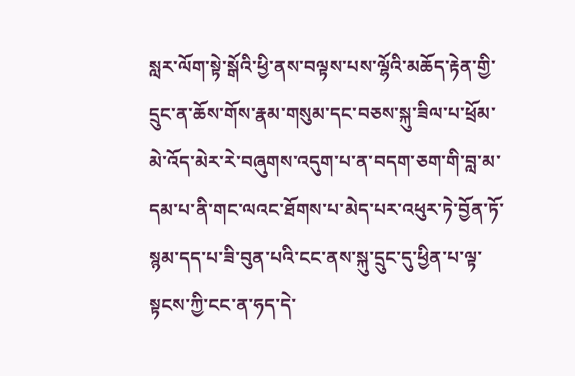སླར་ལོག་སྟེ་སྒོའི་ཕྱི་ནས་བལྟས་པས་ལྷོའི་མཆོད་རྟེན་གྱི་དྲུང་ན་ཆོས་གོས་རྣམ་གསུམ་དང་བཅས་སྐུ་ཟིལ་པ་ཕྲོམ་མེ་འོད་མེར་རེ་བཞུགས་འདུག་པ་ན་བདག་ཅག་གི་བླ་མ་དམ་པ་ནི་གང་ལའང་ཐོགས་པ་མེད་པར་འཕུར་ཏེ་བྱོན་ཏོ་སྙམ་དད་པ་ཟི་བུན་པའི་ངང་ནས་སྐུ་དྲུང་དུ་ཕྱིན་པ་ལྟ་སྟངས་ཀྱི་ངང་ན་ཧད་དེ་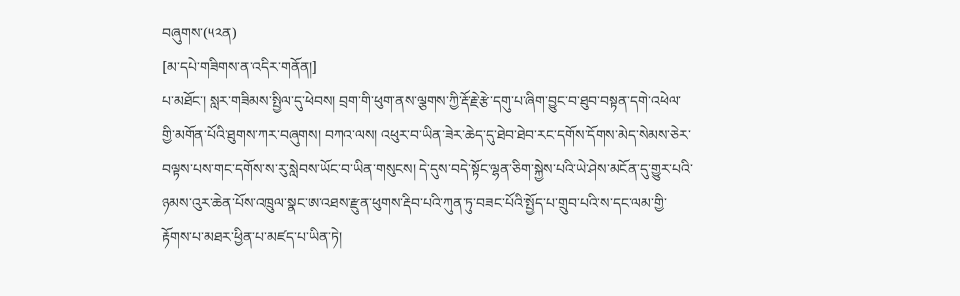བཞུགས་(༥༢ན)
[མ་དཔེ་གཟིགས་ན་འདིར་གནོན།]
པ་མཐོང་། སླར་གཟིམས་སྤྱིལ་དུ་ཕེབས། བྲག་གི་ཕུག་ནས་ལྕགས་ཀྱི་རྡོ་རྗེ་རྩེ་དགུ་པ་ཞིག་བྱུང་བ་ཐུབ་བསྟན་དགེ་འཕེལ་གྱི་མགོན་པོའི་ཐུགས་ཀར་བཞུགས། བཀའ་ལས། འཕུར་བ་ཡིན་ཟེར་ཆེད་དུ་ཐེབ་ཐེབ་རང་དགོས་དོགས་མེད་སེམས་ཅེར་བལྟས་པས་གང་དགོས་ས་རུ་སླེབས་ཡོང་བ་ཡིན་གསུངས། དེ་དུས་བདེ་སྟོང་ལྷན་ཅིག་སྐྱེས་པའི་ཡེ་ཤེས་མངོན་དུ་གྱུར་པའི་ཉམས་འུར་ཆེན་པོས་འཁྲུལ་སྣང་ཨ་འཐས་རྫུན་ཕུགས་རྡིབ་པའི་ཀུན་ཏུ་བཟང་པོའི་སྤྱོད་པ་གྲུབ་པའི་ས་དང་ལམ་གྱི་རྟོགས་པ་མཐར་ཕྱིན་པ་མཛད་པ་ཡིན་ཏེ།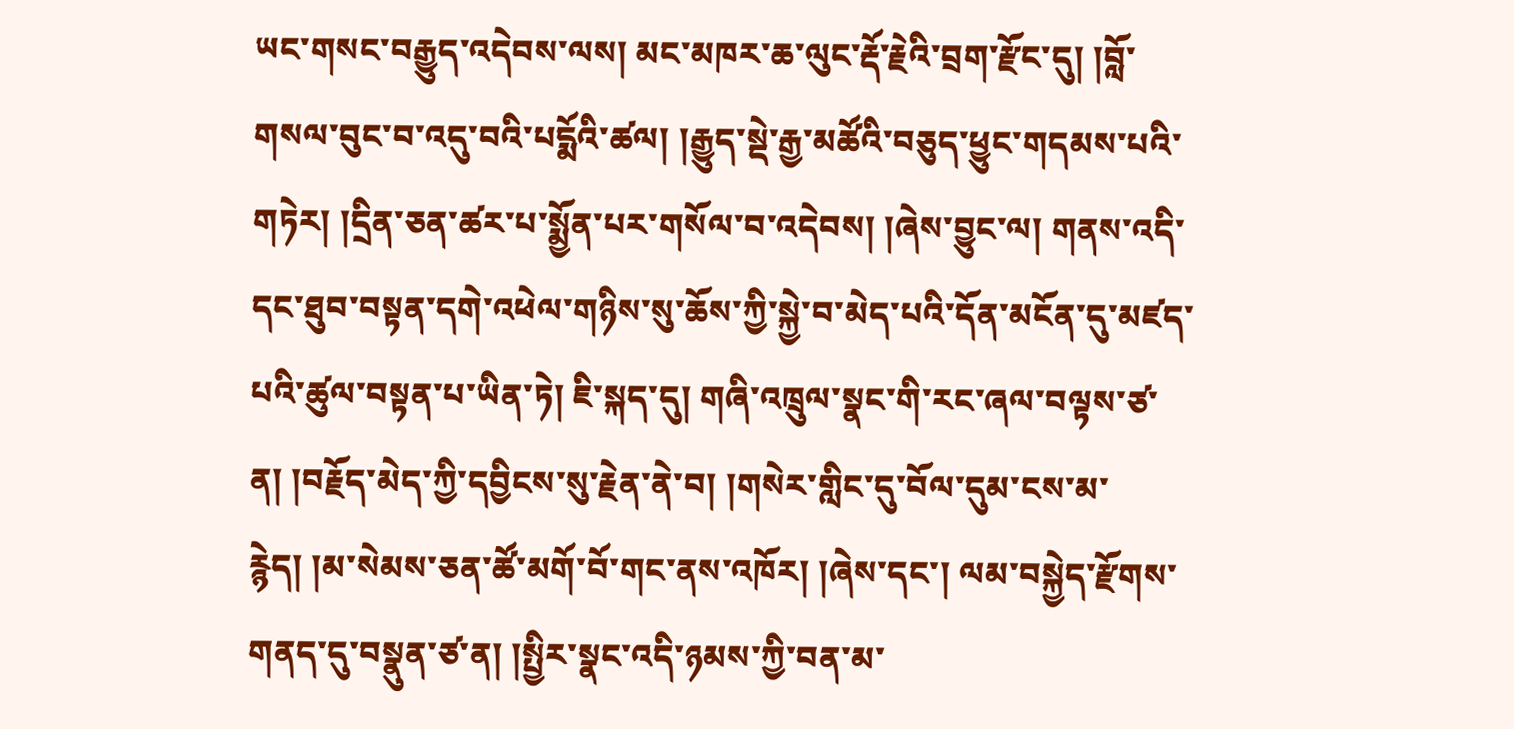ཡང་གསང་བརྒྱུད་འདེབས་ལས། མང་མཁར་ཆ་ལུང་རྡོ་རྗེའི་བྲག་རྫོང་དུ། །བློ་གསལ་བུང་བ་འདུ་བའི་པདྨོའི་ཚལ། །རྒྱུད་སྡེ་རྒྱ་མཚོའི་བཅུད་ཕྱུང་གདམས་པའི་གཏེར། །དྲིན་ཅན་ཚར་པ་སྨྱོན་པར་གསོལ་བ་འདེབས། །ཞེས་བྱུང་ལ། གནས་འདི་དང་ཐུབ་བསྟན་དགེ་འཕེལ་གཉིས་སུ་ཆོས་ཀྱི་སྐྱེ་བ་མེད་པའི་དོན་མངོན་དུ་མཛད་པའི་ཚུལ་བསྟན་པ་ཡིན་ཏེ། ཇི་སྐད་དུ། གཞི་འཁྲུལ་སྣང་གི་རང་ཞལ་བལྟས་ཙ་ན། །བརྗོད་མེད་ཀྱི་དབྱིངས་སུ་རྗེན་ནེ་བ། །གསེར་གླིང་དུ་བོལ་དུམ་ངས་མ་རྙེད། །མ་སེམས་ཅན་ཚོ་མགོ་བོ་གང་ནས་འཁོར། །ཞེས་དང་། ལམ་བསྐྱེད་རྫོགས་གནད་དུ་བསྣུན་ཙ་ན། །སྤྱིར་སྣང་འདི་ཉམས་ཀྱི་བན་མ་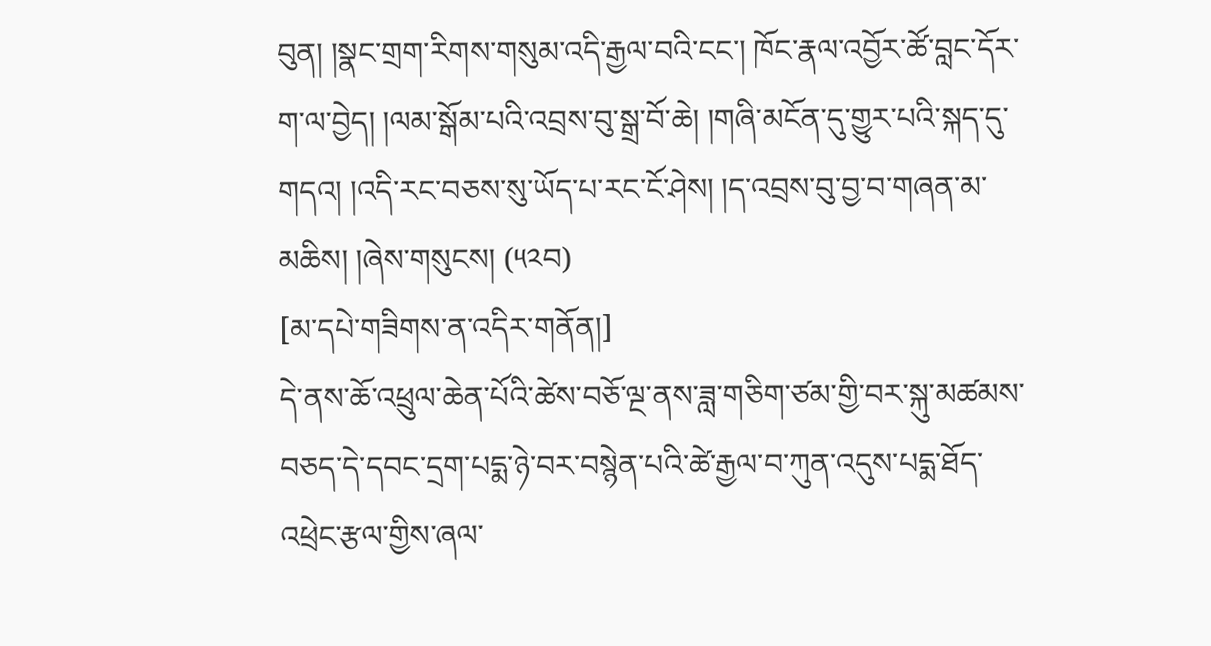བུན། །སྣང་གྲག་རིགས་གསུམ་འདི་རྒྱལ་བའི་ངང་། ཁོང་རྣལ་འབྱོར་ཚོ་བླང་དོར་ག་ལ་བྱེད། །ལམ་སྒོམ་པའི་འབྲས་བུ་སྒྲ་བོ་ཆེ། །གཞི་མངོན་དུ་གྱུར་པའི་སྐད་དུ་གདའ། །འདི་རང་བཅས་སུ་ཡོད་པ་རང་ངོ་ཤེས། །ད་འབྲས་བུ་བྱ་བ་གཞན་མ་མཆིས། །ཞེས་གསུངས། (༥༢བ)
[མ་དཔེ་གཟིགས་ན་འདིར་གནོན།]
དེ་ནས་ཆོ་འཕྲུལ་ཆེན་པོའི་ཚེས་བཅོ་ལྔ་ནས་ཟླ་གཅིག་ཙམ་གྱི་བར་སྐུ་མཚམས་བཅད་དེ་དབང་དྲག་པདྨ་ཉེ་བར་བསྙེན་པའི་ཚེ་རྒྱལ་བ་ཀུན་འདུས་པདྨ་ཐོད་འཕྲེང་རྩལ་གྱིས་ཞལ་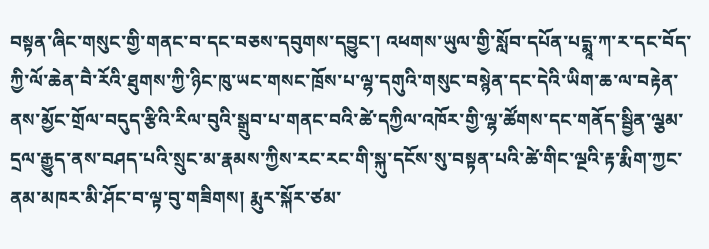བསྟན་ཞིང་གསུང་གྱི་གནང་བ་དང་བཅས་དབུགས་དབྱུང་། འཕགས་ཡུལ་གྱི་སློབ་དཔོན་པདྨཱ་ཀ་ར་དང་བོད་ཀྱི་ལོ་ཆེན་བཻ་རོའི་ཐུགས་ཀྱི་ཉིང་ཁུ་ཡང་གསང་ཁྲོས་པ་ལྷ་དགུའི་གསུང་བསྙེན་དང་དེའི་ཡིག་ཆ་ལ་བརྟེན་ནས་མྱོང་གྲོལ་བདུད་རྩིའི་རིལ་བུའི་སྒྲུབ་པ་གནང་བའི་ཚེ་དཀྱིལ་འཁོར་གྱི་ལྷ་ཚོགས་དང་གནོད་སྦྱིན་ལྕམ་དྲལ་རྒྱུད་ནས་བཤད་པའི་སྲུང་མ་རྣམས་ཀྱིས་རང་རང་གི་སྐུ་དངོས་སུ་བསྟན་པའི་ཚེ་གིང་ལྔའི་རྟ་རྨིག་ཀྱང་ནམ་མཁར་མི་ཤོང་བ་ལྟ་བུ་གཟིགས། རྨུར་སྐོར་ཙམ་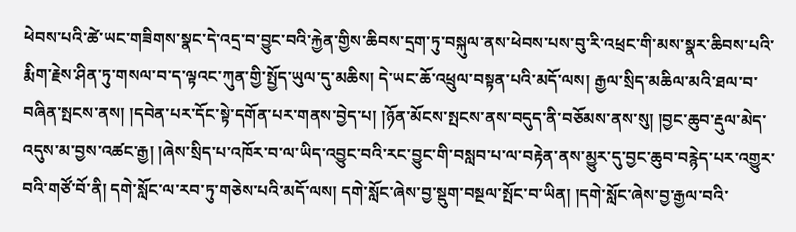ཕེབས་པའི་ཚེ་ཡང་གཟིགས་སྣང་དེ་འདྲ་བ་བྱུང་བའི་རྐྱེན་གྱིས་ཆིབས་དྲག་ཏུ་བསྐུལ་ནས་ཕེབས་པས་བུ་རི་འཕྲང་གི་མས་སྣར་ཆིབས་པའི་རྨིག་རྗེས་ཤིན་ཏུ་གསལ་བ་ད་ལྟའང་ཀུན་གྱི་སྤྱོད་ཡུལ་དུ་མཆིས། དེ་ཡང་ཆོ་འཕྲུལ་བསྟན་པའི་མདོ་ལས། རྒྱལ་སྲིད་མཆིལ་མའི་ཐལ་བ་བཞིན་སྤངས་ནས། །དབེན་པར་དོང་སྟེ་དགོན་པར་གནས་བྱེད་པ། །ཉོན་མོངས་སྤངས་ནས་བདུད་ནི་བཅོམས་ནས་སུ། །བྱང་ཆུབ་རྡུལ་མེད་འདུས་མ་བྱས་འཚང་རྒྱ། །ཞེས་སྲིད་པ་འཁོར་བ་ལ་ཡིད་འབྱུང་བའི་རང་བྱུང་གི་བསླབ་པ་ལ་བརྟེན་ནས་མྱུར་དུ་བྱང་ཆུབ་བརྙེད་པར་འགྱུར་བའི་གཙོ་བོ་ནི། དགེ་སློང་ལ་རབ་ཏུ་གཅེས་པའི་མདོ་ལས། དགེ་སློང་ཞེས་བྱ་སྡུག་བསྔལ་སྤོང་བ་ཡིན། །དགེ་སློང་ཞེས་བྱ་རྒྱལ་བའི་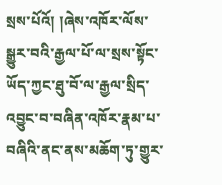སྲས་པོའོ། །ཞེས་འཁོར་ལོས་སྒྱུར་བའི་རྒྱལ་པོ་ལ་སྲས་སྟོང་ཡོད་ཀྱང་ཐུ་བོ་ལ་རྒྱལ་སྲིད་འབྱུང་བ་བཞིན་འཁོར་རྣམ་པ་བཞིའི་ནང་ནས་མཆོག་ཏུ་གྱུར་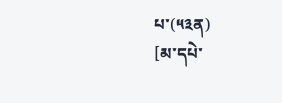པ་(༥༣ན)
[མ་དཔེ་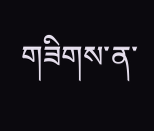གཟིགས་ན་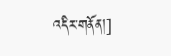འདིར་གནོན།]